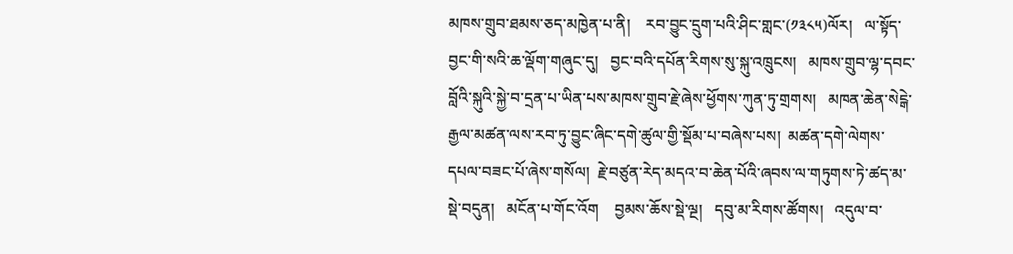མཁས་གྲུབ་ཐམས་ཅད་མཁྱེན་པ་ནི།    རབ་བྱུང་དྲུག་པའི་ཤིང་གླང་(༡༣༨༥)ལོར།   ལ་སྟོད་བྱང་གི་སའི་ཆ་ལྡོག་གཞུང་དུ།   བྱང་བའི་དཔོན་རིགས་སུ་སྐུ་འཁྲུངས།   མཁས་གྲུབ་ལྷ་དབང་བློའི་སྐུའི་སྐྱེ་བ་དྲན་པ་ཡིན་པས་མཁས་གྲུབ་རྗེ་ཞེས་ཕྱོགས་ཀུན་ཏུ་གྲགས།   མཁན་ཆེན་སེངྒེ་རྒྱལ་མཚན་ལས་རབ་ཏུ་བྱུང་ཞིང་དགེ་ཚུལ་གྱི་སྡོམ་པ་བཞེས་པས།  མཚན་དགེ་ལེགས་དཔལ་བཟང་པོ་ཞེས་གསོལ།  རྗེ་བཙུན་རེད་མདའ་བ་ཆེན་པོའི་ཞབས་ལ་གཏུགས་ཏེ་ཚད་མ་སྡེ་བདུན།   མངོན་པ་གོང་འོག    བྱམས་ཆོས་སྡེ་ལྔ།   དབུ་མ་རིགས་ཚོགས།   འདུལ་བ་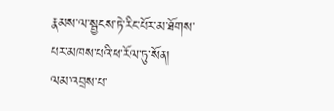རྣམས་ལ་སྦྱངས་ཏེ་རིང་པོར་མ་ཐོགས་པར་མཁས་པའི་ཕ་རོལ་ཏུ་སོན།    ལམ་འབྲས་པ་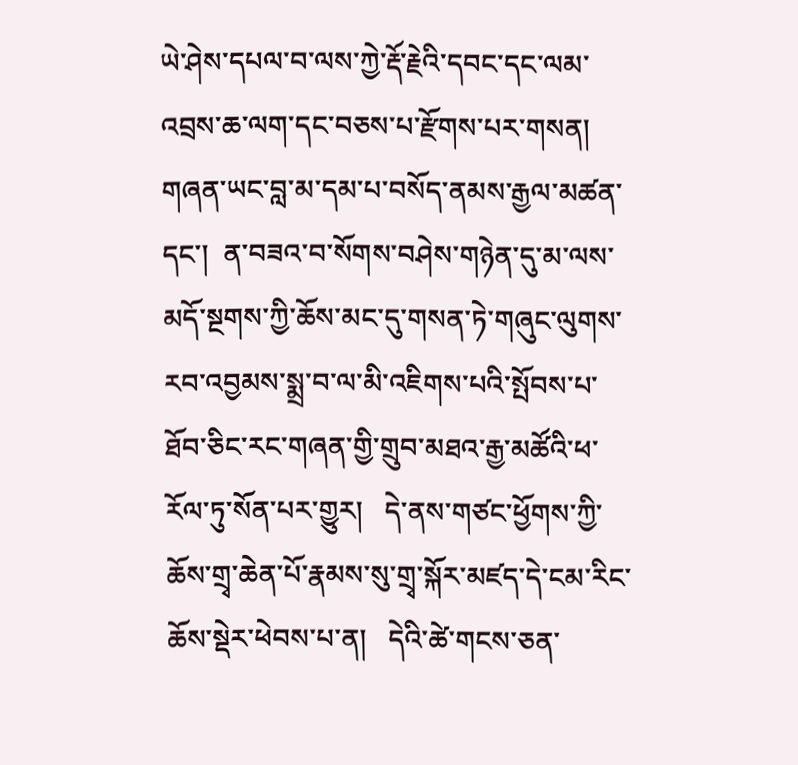ཡེ་ཤེས་དཔལ་བ་ལས་ཀྱེ་རྡོ་རྗེའི་དབང་དང་ལམ་འབྲས་ཆ་ལག་དང་བཅས་པ་རྫོགས་པར་གསན།    གཞན་ཡང་བླ་མ་དམ་པ་བསོད་ནམས་རྒྱལ་མཚན་དང་།  ན་བཟའ་བ་སོགས་བཤེས་གཉེན་དུ་མ་ལས་མདོ་སྔགས་ཀྱི་ཆོས་མང་དུ་གསན་ཏེ་གཞུང་ལུགས་རབ་འབྱམས་སྨྲ་བ་ལ་མི་འཇིགས་པའི་སྤོབས་པ་ཐོབ་ཅིང་རང་གཞན་གྱི་གྲུབ་མཐའ་རྒྱ་མཚོའི་ཕ་རོལ་ཏུ་སོན་པར་གྱུར།   དེ་ནས་གཙང་ཕྱོགས་ཀྱི་ཆོས་གྲྭ་ཆེན་པོ་རྣམས་སུ་གྲྭ་སྐོར་མཛད་དེ་ངམ་རིང་ཆོས་སྡེར་ཕེབས་པ་ན།   དེའི་ཚེ་གངས་ཅན་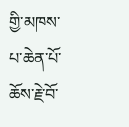གྱི་མཁས་པ་ཆེན་པོ་ཆོས་རྗེ་བོ་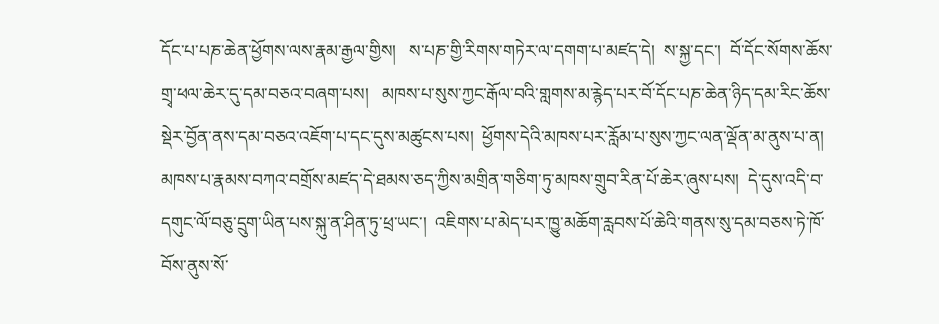དོང་པ་པཎ་ཆེན་ཕྱོགས་ལས་རྣམ་རྒྱལ་གྱིས།   ས་པཎ་གྱི་རིགས་གཏེར་ལ་དགག་པ་མཛད་དེ།  ས་སྐྱ་དང་།  བོ་དོང་སོགས་ཆོས་གྲྭ་ཕལ་ཆེར་དུ་དམ་བཅའ་བཞག་པས།   མཁས་པ་སུས་ཀྱང་རྒོལ་བའི་གླགས་མ་རྙེད་པར་བོ་དོང་པཎ་ཆེན་ཉིད་དམ་རིང་ཆོས་སྡེར་བྱོན་ནས་དམ་བཅའ་འཇོག་པ་དང་དུས་མཚུངས་པས།  ཕྱོགས་དེའི་མཁས་པར་རློམ་པ་སུས་ཀྱང་ལན་ལྡོན་མ་ནུས་པ་ན།   མཁས་པ་རྣམས་བཀའ་བགྲོས་མཛད་དེ་ཐམས་ཅད་ཀྱིས་མགྲིན་གཅིག་ཏུ་མཁས་གྲུབ་རིན་པོ་ཆེར་ཞུས་པས།  དེ་དུས་འདི་བ་དགུང་ལོ་བཅུ་དྲུག་ཡིན་པས་སྐུ་ན་ཤིན་ཏུ་ཕྲ་ཡང་།  འཇིགས་པ་མེད་པར་ཁྱུ་མཆོག་རླབས་པོ་ཆེའི་གནས་སུ་དམ་བཅས་ཏེ་ཁོ་བོས་ནུས་སོ་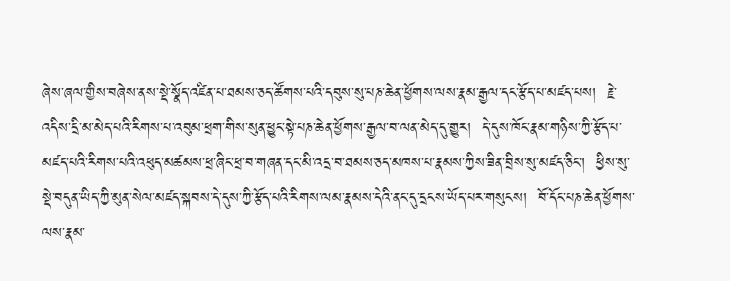ཞེས་ཞལ་གྱིས་བཞེས་ནས་སྡེ་སྣོད་འཛིན་པ་ཐམས་ཅད་ཚོགས་པའི་དབུས་སུ་པཎ་ཆེན་ཕྱོགས་ལས་རྣམ་རྒྱལ་དང་རྩོད་པ་མཛད་པས།  རྗེ་འདིས་དྲི་མ་མེད་པའི་རིགས་པ་འབུམ་ཕྲག་གིས་སུན་ཕྱུང་སྟེ་པཎ་ཆེན་ཕྱོགས་རྒྱལ་བ་ལན་མེད་དུ་གྱུར།  དེ་དུས་ཁོང་རྣམ་གཉིས་ཀྱི་རྩོད་པ་མཛད་པའི་རིགས་པའི་འཕུད་མཚམས་ཕྲ་ཞིང་ཕྲ་བ་གཞན་དང་མི་འདྲ་བ་ཐམས་ཅད་མཁས་པ་རྣམས་ཀྱིས་ཟིན་བྲིས་སུ་མཛད་ཅིང་།  ཕྱིས་སུ་སྡེ་བདུན་ཡིད་ཀྱི་མུན་སེལ་མཛད་སྐབས་དེ་དུས་ཀྱི་རྩོད་པའི་རིགས་ལམ་རྣམས་དེའི་ནང་དུ་དྲངས་ཡོད་པར་གསུངས།  བོ་དོང་པཎ་ཆེན་ཕྱོགས་ལས་རྣམ་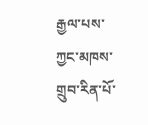རྒྱལ་པས་ཀྱང་མཁས་གྲུབ་རིན་པོ་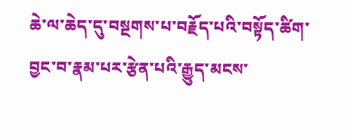ཆེ་ལ་ཆེད་དུ་བསྔགས་པ་བརྗོད་པའི་བསྟོད་ཚིག་བྱང་བ་རྣམ་པར་རྩེན་པའི་རྒྱུད་མངས་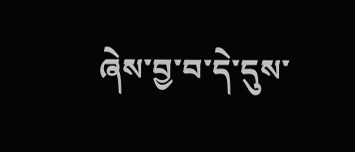ཞེས་བྱ་བ་དེ་དུས་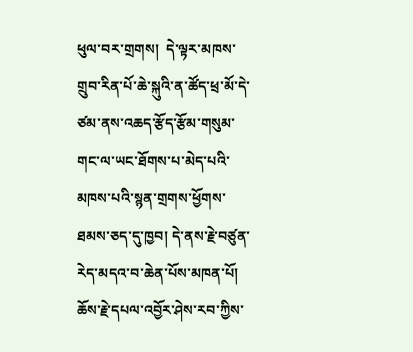ཕུལ་བར་གྲགས།  དེ་ལྟར་མཁས་གྲུབ་རིན་པོ་ཆེ་སྐུའི་ན་ཚོད་ཕྲ་མོ་དེ་ཙམ་ནས་འཆད་རྩོད་རྩོམ་གསུམ་གང་ལ་ཡང་ཐོགས་པ་མེད་པའི་མཁས་པའི་སྙན་གྲགས་ཕྱོགས་ཐམས་ཅད་དུ་ཁྱབ། དེ་ནས་རྗེ་བཙུན་རེད་མདའ་བ་ཆེན་པོས་མཁན་པོ།  ཆོས་རྗེ་དཔལ་འབྱོར་ཤེས་རབ་ཀྱིས་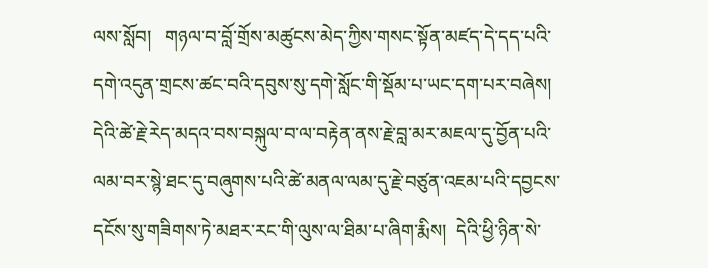ལས་སློབ།   གཉལ་བ་བློ་གྲོས་མཚུངས་མེད་ཀྱིས་གསང་སྟོན་མཛད་དེ་དད་པའི་དགེ་འདུན་གྲངས་ཚང་བའི་དབུས་སུ་དགེ་སློང་གི་སྡོམ་པ་ཡང་དག་པར་བཞེས།  དེའི་ཚེ་རྗེ་རེད་མདའ་བས་བསྐུལ་བ་ལ་བརྟེན་ནས་རྗེ་བླ་མར་མཇལ་དུ་བྱོན་པའི་ལམ་བར་སྙེ་ཐང་དུ་བཞུགས་པའི་ཚེ་མནལ་ལམ་དུ་རྗེ་བཙུན་འཇམ་པའི་དབྱངས་དངོས་སུ་གཟིགས་ཏེ་མཐར་རང་གི་ལུས་ལ་ཐིམ་པ་ཞིག་རྨིས།  དེའི་ཕྱི་ཉིན་སེ་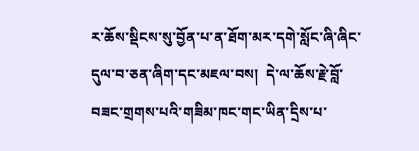ར་ཆོས་སྡིངས་སུ་བྱོན་པ་ན་ཐོག་མར་དགེ་སློང་ཞི་ཞིང་དུལ་བ་ཅན་ཞིག་དང་མཇལ་བས།  དེ་ལ་ཆོས་རྗེ་བློ་བཟང་གྲགས་པའི་གཟིམ་ཁང་གང་ཡིན་དྲིས་པ་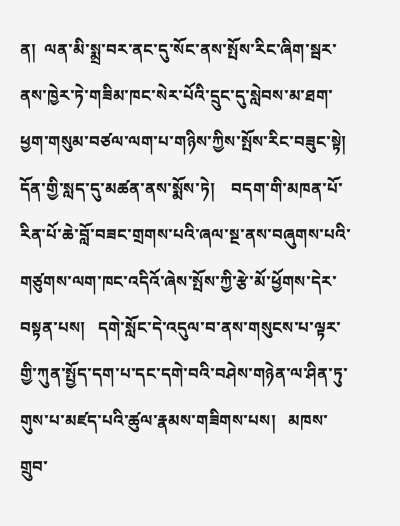ན།  ལན་མི་སྨྲ་བར་ནང་དུ་སོང་ནས་སྤོས་རིང་ཞིག་སྦར་ནས་ཁྱེར་ཏེ་གཟིམ་ཁང་སེར་པོའི་དྲུང་དུ་སླེབས་མ་ཐག་ཕྱག་གསུམ་བཙལ་ལག་པ་གཉིས་ཀྱིས་སྤོས་རིང་བཟུང་སྟེ།   དོན་གྱི་སླད་དུ་མཚན་ནས་སྨོས་ཏེ།    བདག་གི་མཁན་པོ་རིན་པོ་ཆེ་བློ་བཟང་གྲགས་པའི་ཞལ་སྔ་ནས་བཞུགས་པའི་གཙུགས་ལག་ཁང་འདིའོ་ཞེས་སྤོས་ཀྱི་རྩེ་མོ་ཕྱོགས་དེར་བསྟན་པས།   དགེ་སློང་དེ་འདུལ་བ་ནས་གསུངས་པ་ལྟར་གྱི་ཀུན་སྤྱོད་དག་པ་དང་དགེ་བའི་བཤེས་གཉེན་ལ་ཤིན་ཏུ་གུས་པ་མཛད་པའི་ཚུལ་རྣམས་གཟིགས་པས།   མཁས་གྲུབ་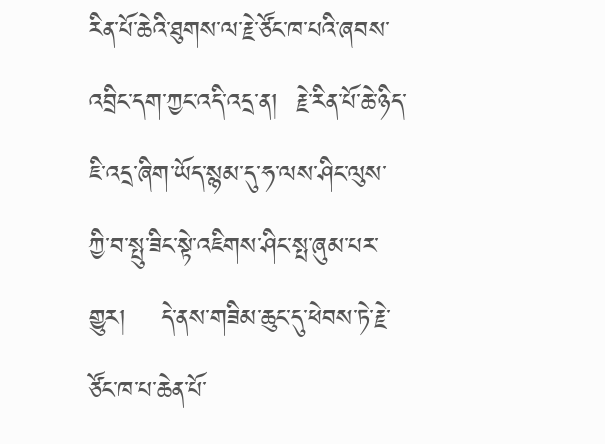རིན་པོ་ཆེའི་ཐུགས་ལ་རྗེ་ཙོང་ཁ་པའི་ཞབས་འབྲིང་དག་ཀྱང་འདི་འདྲ་ན།  རྗེ་རིན་པོ་ཆེ་ཉིད་ཇི་འདྲ་ཞིག་ཡོད་སྙམ་དུ་ཧ་ལས་ཤིང་ལུས་ཀྱི་བ་སྤུ་ཟིང་སྟེ་འཇིགས་ཤིང་སྤ་ཞུམ་པར་གྱུར།    དེ་ནས་གཟིམ་ཆུང་དུ་ཕེབས་ཏེ་རྗེ་ཙོང་ཁ་པ་ཆེན་པོ་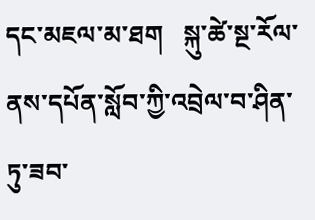དང་མཇལ་མ་ཐག   སྐུ་ཚེ་སྔ་རོལ་ནས་དཔོན་སློབ་ཀྱི་འབྲེལ་བ་ཤིན་ཏུ་ཟབ་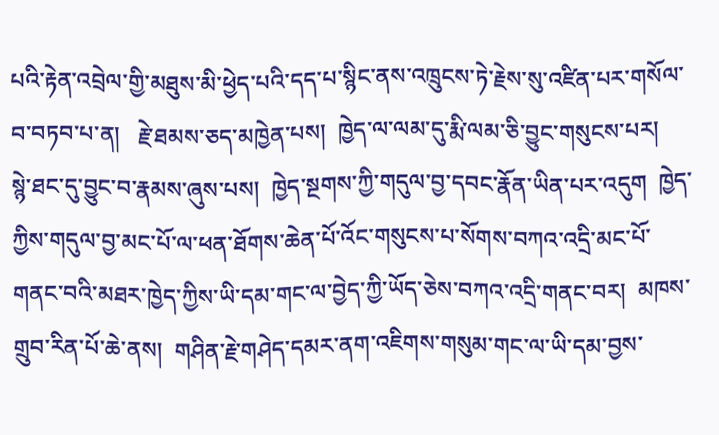པའི་རྟེན་འབྲེལ་གྱི་མཐུས་མི་ཕྱེད་པའི་དད་པ་སྙིང་ནས་འཁྲུངས་ཏེ་རྗེས་སུ་འཛིན་པར་གསོལ་བ་བཏབ་པ་ན།   རྗེ་ཐམས་ཅད་མཁྱེན་པས།  ཁྱེད་ལ་ལམ་དུ་རྨི་ལམ་ཅི་བྱུང་གསུངས་པར།   སྙེ་ཐང་དུ་བྱུང་བ་རྣམས་ཞུས་པས།  ཁྱེད་སྔགས་ཀྱི་གདུལ་བྱ་དབང་རྣོན་ཡིན་པར་འདུག  ཁྱེད་ཀྱིས་གདུལ་བྱ་མང་པོ་ལ་ཕན་ཐོགས་ཆེན་པོ་འོང་གསུངས་པ་སོགས་བཀའ་འདྲི་མང་པོ་གནང་བའི་མཐར་ཁྱེད་ཀྱིས་ཡི་དམ་གང་ལ་བྱེད་ཀྱི་ཡོད་ཅེས་བཀའ་འདྲི་གནང་བར།  མཁས་གྲུབ་རིན་པོ་ཆེ་ནས།  གཤིན་རྗེ་གཤེད་དམར་ནག་འཇིགས་གསུམ་གང་ལ་ཡི་དམ་བྱས་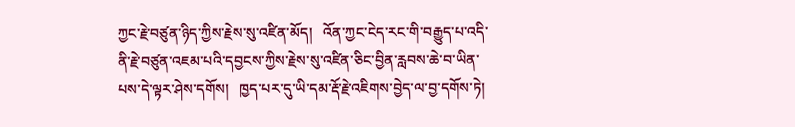ཀྱང་རྗེ་བཙུན་ཉིད་ཀྱིས་རྗེས་སུ་འཛིན་མོད།   འོན་ཀྱང་ངེད་རང་གི་བརྒྱུད་པ་འདི་ནི་རྗེ་བཙུན་འཇམ་པའི་དབྱངས་ཀྱིས་རྗེས་སུ་འཛིན་ཅིང་བྱིན་རླབས་ཆེ་བ་ཡིན་པས་དེ་ལྟར་ཤེས་དགོས།   ཁྱད་པར་དུ་ཡི་དམ་རྡོ་རྗེ་འཇིགས་བྱེད་ལ་བྱ་དགོས་ཏེ།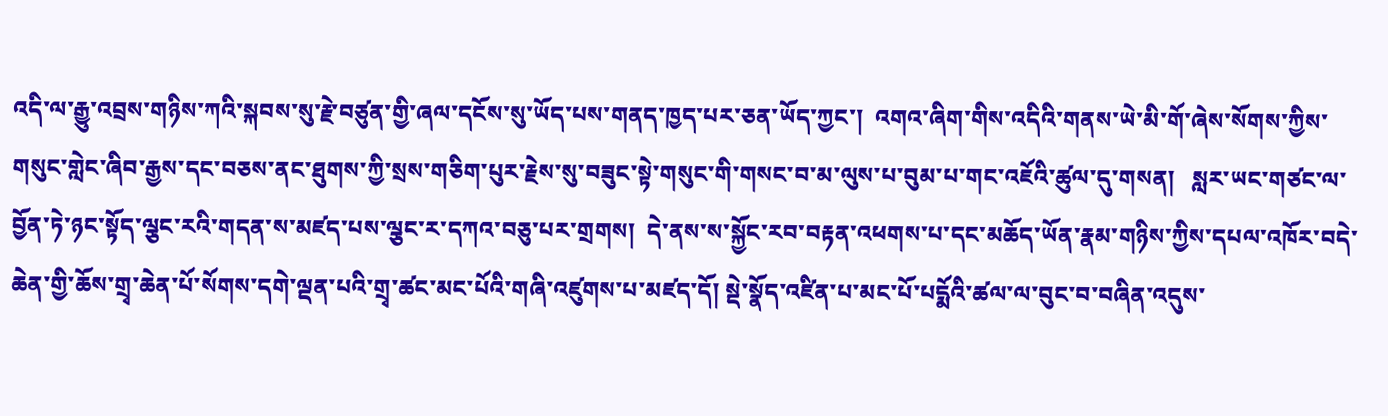འདི་ལ་རྒྱུ་འབྲས་གཉིས་ཀའི་སྐབས་སུ་རྗེ་བཙུན་གྱི་ཞལ་དངོས་སུ་ཡོད་པས་གནད་ཁྱད་པར་ཅན་ཡོད་ཀྱང་།  འགའ་ཞིག་གིས་འདིའི་གནས་ཡེ་མི་གོ་ཞེས་སོགས་ཀྱིས་གསུང་གླེང་ཞིབ་རྒྱས་དང་བཅས་ནང་ཐུགས་ཀྱི་སྲས་གཅིག་པུར་རྗེས་སུ་བཟུང་སྟེ་གསུང་གི་གསང་བ་མ་ལུས་པ་བུམ་པ་གང་འཇོའི་ཚུལ་དུ་གསན།   སླར་ཡང་གཙང་ལ་བྱོན་ཏེ་ཉང་སྟོད་ལྕང་རའི་གདན་ས་མཛད་པས་ལྕང་ར་དཀའ་བཅུ་པར་གྲགས།  དེ་ནས་ས་སྐྱོང་རབ་བརྟན་འཕགས་པ་དང་མཆོད་ཡོན་རྣམ་གཉིས་ཀྱིས་དཔལ་འཁོར་བདེ་ཆེན་གྱི་ཆོས་གྲྭ་ཆེན་པོ་སོགས་དགེ་ལྡན་པའི་གྲྭ་ཚང་མང་པོའི་གཞི་འཛུགས་པ་མཛད་དོ། སྡེ་སྣོད་འཛིན་པ་མང་པོ་པདྨོའི་ཚལ་ལ་བུང་བ་བཞིན་འདུས་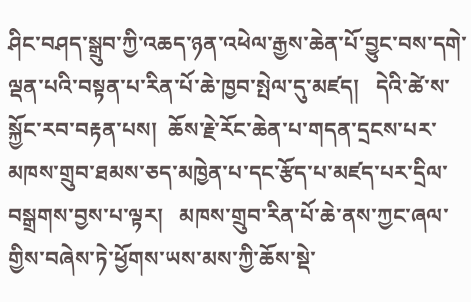ཤིང་བཤད་སྒྲུབ་ཀྱི་འཆད་ཉན་འཕེལ་རྒྱས་ཆེན་པོ་བྱུང་བས་དགེ་ལྡན་པའི་བསྟན་པ་རིན་པོ་ཆེ་ཁྱབ་སྤེལ་དུ་མཛད།   དེའི་ཚེ་ས་སྐྱོང་རབ་བརྟན་པས།  ཆོས་རྗེ་རོང་ཆེན་པ་གདན་དྲངས་པར་མཁས་གྲུབ་ཐམས་ཅད་མཁྱེན་པ་དང་རྩོད་པ་མཛད་པར་དྲིལ་བསྒྲགས་བྱས་པ་ལྟར།   མཁས་གྲུབ་རིན་པོ་ཆེ་ནས་ཀྱང་ཞལ་གྱིས་བཞེས་ཏེ་ཕྱོགས་ཡས་མས་ཀྱི་ཆོས་སྡེ་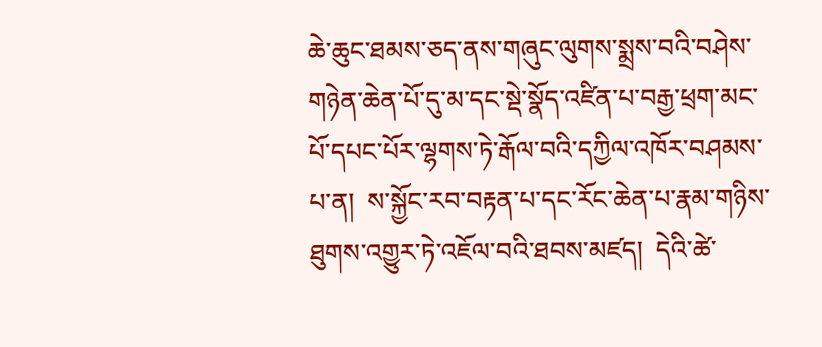ཆེ་ཆུང་ཐམས་ཅད་ནས་གཞུང་ལུགས་སྨྲས་བའི་བཤེས་གཉེན་ཆེན་པོ་དུ་མ་དང་སྡེ་སྣོད་འཛིན་པ་བརྒྱ་ཕྲག་མང་པོ་དཔང་པོར་ལྷགས་ཏེ་རྒོལ་བའི་དཀྱིལ་འཁོར་བཤམས་པ་ན།  ས་སྐྱོང་རབ་བརྟན་པ་དང་རོང་ཆེན་པ་རྣམ་གཉིས་ཐུགས་འགྱུར་ཏེ་འཇོལ་བའི་ཐབས་མཛད།  དེའི་ཚེ་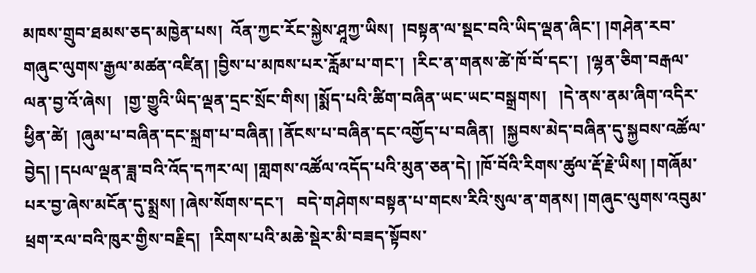མཁས་གྲུབ་ཐམས་ཅད་མཁྱེན་པས།  འོན་ཀྱང་རོང་སྐྱེས་ཤཱཀྱ་ཡིས།  །བསྟན་ལ་སྡང་བའི་ཡིད་ལྡན་ཞིང་། །གཤེན་རབ་གཞུང་ལུགས་རྒྱལ་མཚན་འཛིན། །བྱིས་པ་མཁས་པར་རློམ་པ་གང་།  །རིང་ན་གནས་ཚེ་ཁོ་བོ་དང་།  །ལྷན་ཅིག་བརྒལ་ལན་བྱ་འོ་ཞེས།   །གྱ་གྱུའི་ཡིད་ལྡན་དྲང་སྲོང་གིས། །སྨོད་པའི་ཚིག་བཞིན་ཡང་ཡང་བསྒྲགས།   །དེ་ནས་ནམ་ཞིག་འདིར་ཕྱིན་ཚེ།  །ཞུམ་པ་བཞིན་དང་སྐྲག་པ་བཞིན། །ནོངས་པ་བཞིན་དང་འགྱོད་པ་བཞིན།  །སྐྱབས་མེད་བཞིན་དུ་སྐྱབས་འཚོལ་བྱེད། །དཔལ་ལྡན་ཟླ་བའི་འོད་དཀར་ལ། །གླགས་འཚོལ་འདོད་པའི་མུན་ཅན་དེ། །ཁོ་བོའི་རིགས་ཚུལ་རྡོ་རྗེ་ཡིས། །གཞོམ་པར་བྱ་ཞེས་མངོན་དུ་སྨྲས། །ཞེས་སོགས་དང་།   བདེ་གཤེགས་བསྟན་པ་གངས་རིའི་སུལ་ན་གནས། །གཞུང་ལུགས་འབུམ་ཕྲག་རལ་བའི་ཁུར་གྱིས་བརྗིད།  །རིགས་པའི་མཆེ་སྡེར་མི་བཟད་སྟོབས་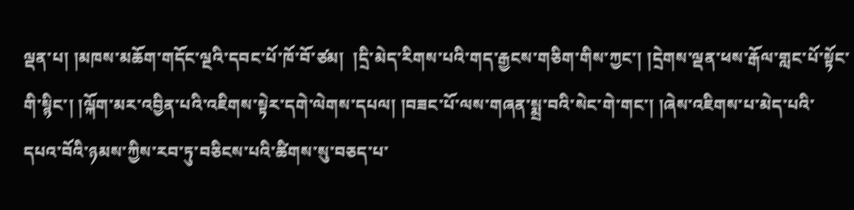ལྡན་པ། །མཁས་མཆོག་གདོང་ལྔའི་དབང་པོ་ཁོ་བོ་ཙམ།  །དྲི་མེད་རིགས་པའི་གད་རྒྱངས་གཅིག་གིས་ཀྱང་། །དྲེགས་ལྡན་ཕས་རྒོལ་གླང་པོ་སྟོང་གི་སྙིང་། །ལྐོག་མར་འབྱིན་པའི་འཇིགས་སྟེར་དགེ་ལེགས་དཔལ། །བཟང་པོ་ལས་གཞན་སྨྲ་བའི་སེང་གེ་གང་། །ཞེས་འཇིགས་པ་མེད་པའི་དཔའ་བོའི་ཉམས་ཀྱིས་རབ་ཏུ་བཅིངས་པའི་ཚིགས་སུ་བཅད་པ་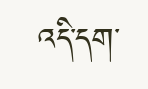འདི་དག་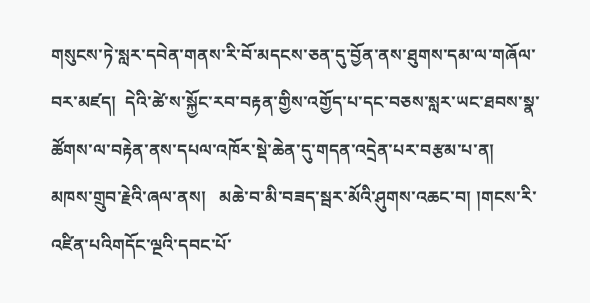གསུངས་ཏེ་སླར་དབེན་གནས་རི་བོ་མདངས་ཅན་དུ་བྱོན་ནས་ཐུགས་དམ་ལ་གཞོལ་བར་མཛད།  དེའི་ཚེ་ས་སྐྱོང་རབ་བརྟན་གྱིས་འགྱོད་པ་དང་བཅས་སླར་ཡང་ཐབས་སྣ་ཚོགས་ལ་བརྟེན་ནས་དཔལ་འཁོར་སྡེ་ཆེན་དུ་གདན་འདྲེན་པར་བརྩམ་པ་ན།  མཁས་གྲུབ་རྗེའི་ཞལ་ནས།   མཆེ་བ་མི་བཟད་སྦར་མོའི་ཤུགས་འཆང་བ། །གངས་རི་འཛིན་པའིགདོང་ལྔའི་དབང་པོ་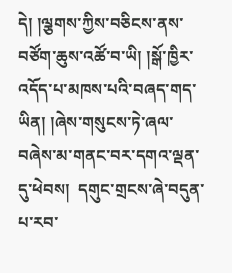དེ། །ལྕགས་ཀྱིས་བཅིངས་ནས་བཙོག་ཆུས་འཚོ་བ་ཡི། །སྒོ་ཁྱིར་འདོད་པ་མཁས་པའི་བཞད་གད་ཡིན། །ཞེས་གསུངས་ཏེ་ཞལ་བཞེས་མ་གནང་བར་དགའ་ལྡན་དུ་ཕེབས།  དགུང་གྲངས་ཞེ་བདུན་པ་རབ་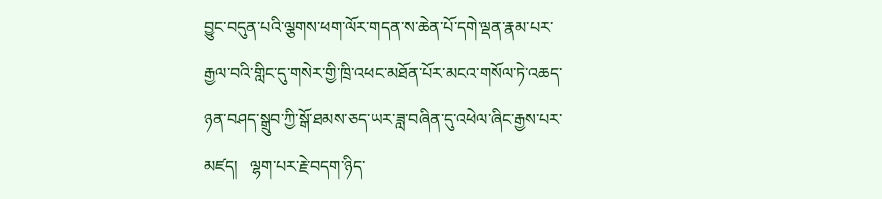བྱུང་བདུན་པའི་ལྕགས་ཕག་ལོར་གདན་ས་ཆེན་པོ་དགེ་ལྡན་རྣམ་པར་རྒྱལ་བའི་གླིང་དུ་གསེར་གྱི་ཁྲི་འཕང་མཐོན་པོར་མངའ་གསོལ་ཏེ་འཆད་ཉན་བཤད་སྒྲུབ་ཀྱི་སྒོ་ཐམས་ཅད་ཡར་ཟླ་བཞིན་དུ་འཕེལ་ཞིང་རྒྱས་པར་མཛད།   ལྷག་པར་རྗེ་བདག་ཉིད་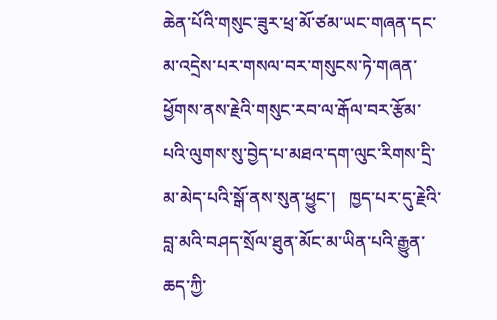ཆེན་པོའི་གསུང་ཟུར་ཕྲ་མོ་ཙམ་ཡང་གཞན་དང་མ་འདྲེས་པར་གསལ་བར་གསུངས་ཏེ་གཞན་ཕྱོགས་ནས་རྗེའི་གསུང་རབ་ལ་རྒོལ་བར་རྩོམ་པའི་ལུགས་སུ་བྱེད་པ་མཐའ་དག་ལུང་རིགས་དྲི་མ་མེད་པའི་སྒོ་ནས་སུན་ཕྱུང་།   ཁྱད་པར་དུ་རྗེའི་བླ་མའི་བཤད་སྲོལ་ཐུན་མོང་མ་ཡིན་པའི་རྒྱུན་ཆད་ཀྱི་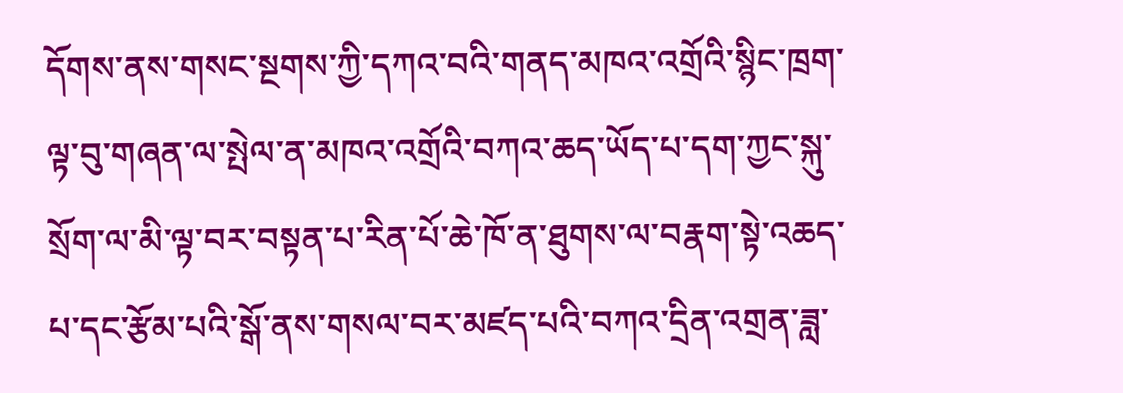དོགས་ནས་གསང་སྔགས་ཀྱི་དཀའ་བའི་གནད་མཁའ་འགྲོའི་སྙིང་ཁྲག་ལྟ་བུ་གཞན་ལ་སྤེལ་ན་མཁའ་འགྲོའི་བཀའ་ཆད་ཡོད་པ་དག་ཀྱང་སྐུ་སྲོག་ལ་མི་ལྟ་བར་བསྟན་པ་རིན་པོ་ཆེ་ཁོ་ན་ཐུགས་ལ་བརྣག་སྟེ་འཆད་པ་དང་རྩོམ་པའི་སྒོ་ནས་གསལ་བར་མཛད་པའི་བཀའ་དྲིན་འགྲན་ཟླ་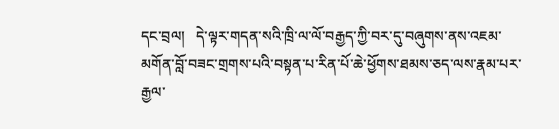དང་བྲལ།   དེ་ལྟར་གདན་སའི་ཁྲི་ལ་ལོ་བརྒྱད་ཀྱི་བར་དུ་བཞུགས་ནས་འཇམ་མགོན་བློ་བཟང་གྲགས་པའི་བསྟན་པ་རིན་པོ་ཆེ་ཕྱོགས་ཐམས་ཅད་ལས་རྣམ་པར་རྒྱལ་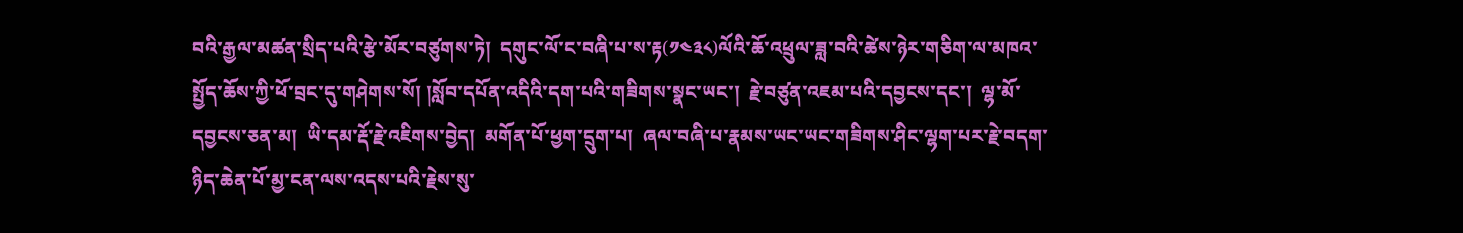བའི་རྒྱལ་མཚན་སྲིད་པའི་རྩེ་མོར་བཙུགས་ཏེ།  དགུང་ལོ་ང་བཞི་པ་ས་རྟ(༡༤༣༨)ལོའི་ཆོ་འཕྲུལ་ཟླ་བའི་ཚེས་ཉེར་གཅིག་ལ་མཁའ་སྤྱོད་ཆོས་ཀྱི་ཕོ་བྲང་དུ་གཤེགས་སོ། །སློབ་དཔོན་འདིའི་དག་པའི་གཟིགས་སྣང་ཡང་།  རྗེ་བཙུན་འཇམ་པའི་དབྱངས་དང་།  ལྷ་མོ་དབྱངས་ཅན་མ།  ཡི་དམ་རྡོ་རྗེ་འཇིགས་བྱེད།  མགོན་པོ་ཕྱག་དྲུག་པ།  ཞལ་བཞི་པ་རྣམས་ཡང་ཡང་གཟིགས་ཤིང་ལྷག་པར་རྗེ་བདག་ཉིད་ཆེན་པོ་མྱ་ངན་ལས་འདས་པའི་རྗེས་སུ་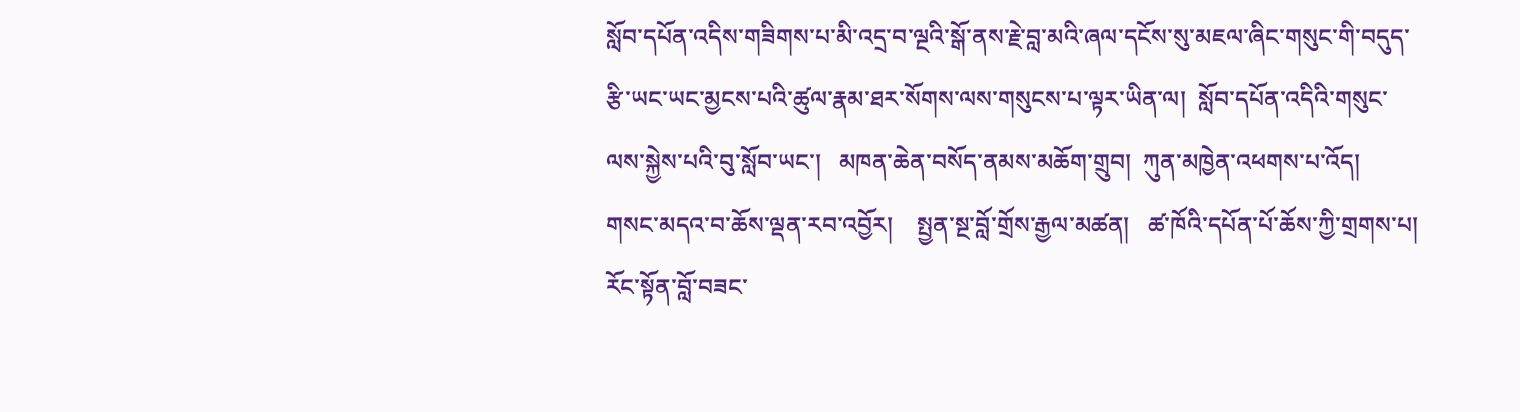སློབ་དཔོན་འདིས་གཟིགས་པ་མི་འདྲ་བ་ལྔའི་སྒོ་ནས་རྗེ་བླ་མའི་ཞལ་དངོས་སུ་མཇལ་ཞིང་གསུང་གི་བདུད་རྩི་ཡང་ཡང་མྱངས་པའི་ཚུལ་རྣམ་ཐར་སོགས་ལས་གསུངས་པ་ལྟར་ཡིན་ལ།  སློབ་དཔོན་འདིའི་གསུང་ལས་སྐྱེས་པའི་བུ་སློབ་ཡང་།   མཁན་ཆེན་བསོད་ནམས་མཆོག་གྲུབ།  ཀུན་མཁྱེན་འཕགས་པ་འོད།    གསང་མདའ་བ་ཆོས་ལྡན་རབ་འབྱོར།    སྤྱན་སྔ་བློ་གྲོས་རྒྱལ་མཚན།   ཚ་ཁོའི་དཔོན་པོ་ཆོས་ཀྱི་གྲགས་པ།   རོང་སྟོན་བློ་བཟང་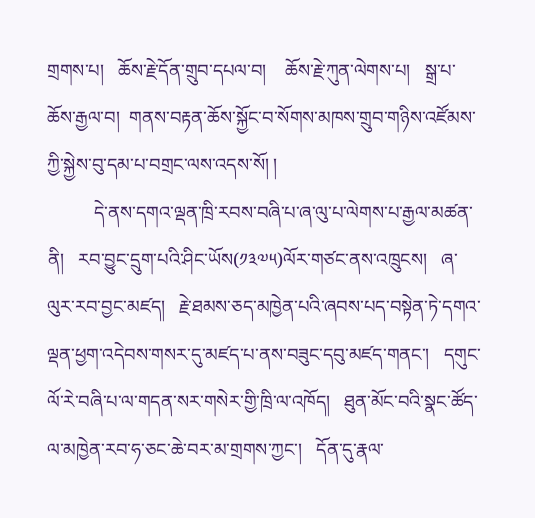གྲགས་པ།   ཆོས་རྗེ་དོན་གྲུབ་དཔལ་བ།    ཆོས་རྗེ་ཀུན་ལེགས་པ།   སྒྲ་པ་ཆོས་རྒྱལ་བ།  གནས་བརྟན་ཆོས་སྐྱོང་བ་སོགས་མཁས་གྲུབ་གཉིས་འཛོམས་ཀྱི་སྐྱེས་བུ་དམ་པ་བགྲང་ལས་འདས་སོ། །
          དེ་ནས་དགའ་ལྡན་ཁྲི་རབས་བཞི་པ་ཞ་ལུ་པ་ལེགས་པ་རྒྱལ་མཚན་ནི།   རབ་བྱུང་དྲུག་པའི་ཤིང་ཡོས(༡༣༧༥)ལོར་གཙང་ནས་འཁྲུངས།   ཞ་ལུར་རབ་བྱང་མཛད།   རྗེ་ཐམས་ཅད་མཁྱེན་པའི་ཞབས་པད་བསྟེན་ཏེ་དགའ་ལྡན་ཕྱག་འདེབས་གསར་དུ་མཛད་པ་ནས་བཟུང་དབུ་མཛད་གནང་།   དགུང་ལོ་རེ་བཞི་པ་ལ་གདན་སར་གསེར་གྱི་ཁྲི་ལ་འཁོད།   ཐུན་མོང་བའི་སྣང་ཚོད་ལ་མཁྱེན་རབ་ཧ་ཅང་ཆེ་བར་མ་གྲགས་ཀྱང་།   དོན་དུ་རྣལ་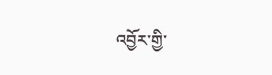འབྱོར་གྱི་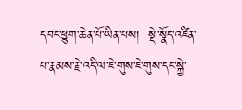དབང་ཕྱུག་ཆེན་པོ་ཡིན་པས།  སྡེ་སྣོད་འཛིན་པ་རྣམས་རྗེ་འདི་ལ་ཇེ་གུས་ཇེ་གུས་དང་སྐྱེ་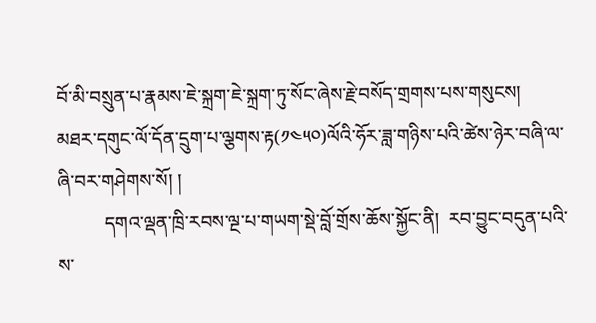བོ་མི་བསྲུན་པ་རྣམས་ཇེ་སྐྲག་ཇེ་སྐྲག་ཏུ་སོང་ཞེས་རྗེ་བསོད་གྲགས་པས་གསུངས།   མཐར་དགུང་ལོ་དོན་དྲུག་པ་ལྕགས་རྟ(༡༤༥༠)ལོའི་ཧོར་ཟླ་གཉིས་པའི་ཚེས་ཉེར་བཞི་ལ་ཞི་བར་གཤེགས་སོ། །
          དགའ་ལྡན་ཁྲི་རབས་ལྔ་པ་གཡག་སྡེ་བློ་གྲོས་ཆོས་སྐྱོང་ནི།  རབ་བྱུང་བདུན་པའི་ས་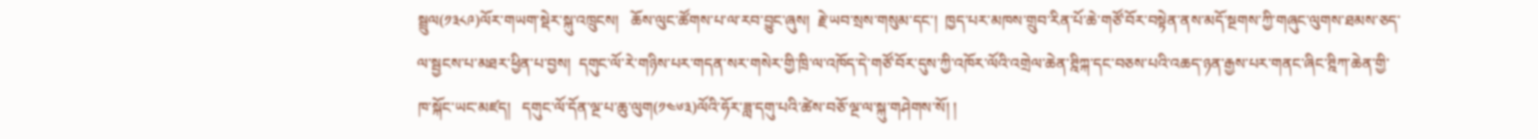སྦྲུལ(༡༣༨༩)ལོར་གཡག་སྡེར་སྐུ་འཁྲུངས།   ཆོས་ལུང་ཚོགས་པ་ལ་རབ་བྱུང་ཞུས།  རྗེ་ཡབ་སྲས་གསུམ་དང་།  ཁྱད་པར་མཁས་གྲུབ་རིན་པོ་ཆེ་གཙོ་བོར་བསྟེན་ནས་མདོ་སྔགས་ཀྱི་གཞུང་ལུགས་ཐམས་ཅད་ལ་སྦྱངས་པ་མཐར་ཕྱིན་པ་བྱས།  དགུང་ལོ་རེ་གཉིས་པར་གདན་སར་གསེར་གྱི་ཁྲི་ལ་འཁོད་དེ་གཙོ་བོར་དུས་ཀྱི་འཁོར་ལོའི་འགྲེལ་ཆེན་ཊྰིཀྐ་དང་བཅས་པའི་འཆད་ཉན་རྒྱས་པར་གནང་ཞིང་ཊྰིཀ་ཆེན་གྱི་ཁ་སྐོང་ཡང་མཛད།   དགུང་ལོ་དོན་ལྔ་པ་ཆུ་ལུག(༡༤༦༣)ལོའི་ཧོར་ཟླ་དགུ་པའི་ཚེས་བཅོ་ལྔ་ལ་སྐུ་གཤེགས་སོ། །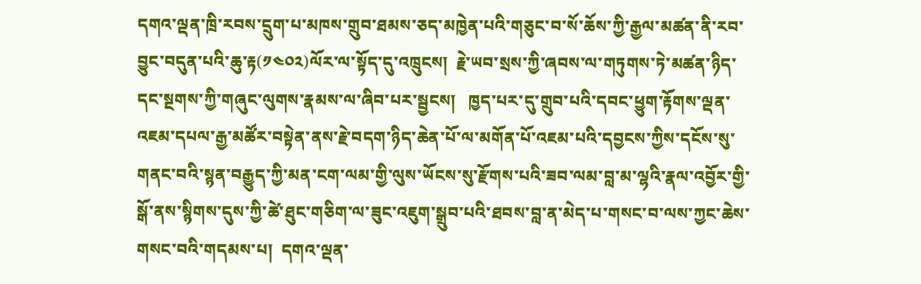དགའ་ལྡན་ཁྲི་རབས་དྲུག་པ་མཁས་གྲུབ་ཐམས་ཅད་མཁྱེན་པའི་གཅུང་བ་སོ་ཆོས་ཀྱི་རྒྱལ་མཚན་ནི་རབ་བྱུང་བདུན་པའི་ཆུ་རྟ(༡༤༠༢)ལོར་ལ་སྟོད་དུ་འཁྲུངས།  རྗེ་ཡབ་སྲས་ཀྱི་ཞབས་ལ་གཏུགས་ཏེ་མཚན་ཉིད་དང་སྔགས་ཀྱི་གཞུང་ལུགས་རྣམས་ལ་ཞིབ་པར་སྦྱངས།   ཁྱད་པར་དུ་གྲུབ་པའི་དབང་ཕྱུག་རྟོགས་ལྡན་འཇམ་དཔལ་རྒྱ་མཚོར་བསྟེན་ནས་རྗེ་བདག་ཉིད་ཆེན་པོ་ལ་མགོན་པོ་འཇམ་པའི་དབྱངས་ཀྱིས་དངོས་སུ་གནང་བའི་སྙན་བརྒྱུད་ཀྱི་མན་ངག་ལམ་གྱི་ལུས་ཡོངས་སུ་རྫོགས་པའི་ཟབ་ལམ་བླ་མ་ལྷའི་རྣལ་འབྱོར་གྱི་སྒོ་ནས་སྙིགས་དུས་ཀྱི་ཚེ་ཐུང་གཅིག་ལ་ཟུང་འཇུག་སྒྲུབ་པའི་ཐབས་བླ་ན་མེད་པ་གསང་བ་ལས་ཀྱང་ཆེས་གསང་བའི་གདམས་པ།  དགའ་ལྡན་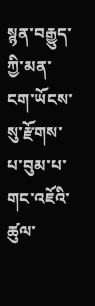སྙན་བརྒྱུད་ཀྱི་མན་ངག་ཡོངས་སུ་རྫོགས་པ་བུམ་པ་གང་འཇོའི་ཚུལ་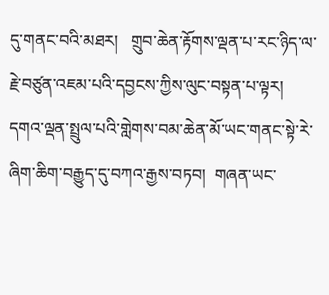དུ་གནང་བའི་མཐར།   གྲུབ་ཆེན་རྟོགས་ལྡན་པ་རང་ཉིད་ལ་རྗེ་བཙུན་འཇམ་པའི་དབྱངས་ཀྱིས་ལུང་བསྟན་པ་ལྟར།   དགའ་ལྡན་སྤྲུལ་པའི་གླེགས་བམ་ཆེན་མོ་ཡང་གནང་སྟེ་རེ་ཞིག་ཆིག་བརྒྱུད་དུ་བཀའ་རྒྱས་བཏབ།  གཞན་ཡང་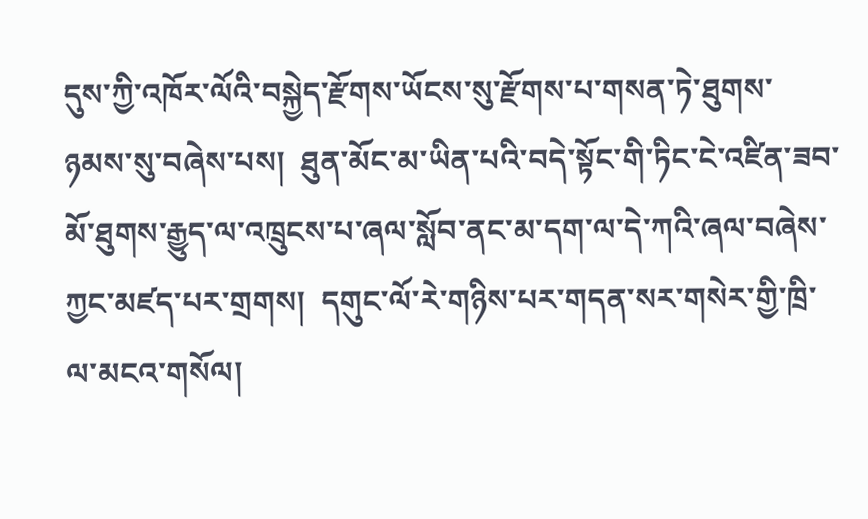དུས་ཀྱི་འཁོར་ལོའི་བསྐྱེད་རྫོགས་ཡོངས་སུ་རྫོགས་པ་གསན་ཏེ་ཐུགས་ཉམས་སུ་བཞེས་པས།  ཐུན་མོང་མ་ཡིན་པའི་བདེ་སྟོང་གི་ཏིང་ངེ་འཛིན་ཟབ་མོ་ཐུགས་རྒྱུད་ལ་འཁྲུངས་པ་ཞལ་སློབ་ནང་མ་དག་ལ་དེ་ཀའི་ཞལ་བཞེས་ཀྱང་མཛད་པར་གྲགས།  དགུང་ལོ་རེ་གཉིས་པར་གདན་སར་གསེར་གྱི་ཁྲི་ལ་མངའ་གསོལ།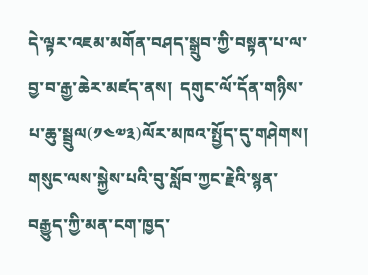དེ་ལྟར་འཇམ་མགོན་བཤད་སྒྲུབ་ཀྱི་བསྟན་པ་ལ་བྱ་བ་རྒྱ་ཆེར་མཛད་ནས།  དགུང་ལོ་དོན་གཉིས་པ་ཆུ་སྦྲུལ(༡༤༧༣)ལོར་མཁའ་སྤྱོད་དུ་གཤེགས།   གསུང་ལས་སྐྱེས་པའི་བུ་སློབ་ཀྱང་རྗེའི་སྙན་བརྒྱུད་ཀྱི་མན་ངག་ཁྱད་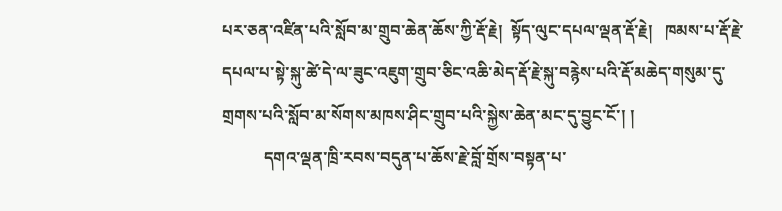པར་ཅན་འཛིན་པའི་སློབ་མ་གྲུབ་ཆེན་ཆོས་ཀྱི་རྡོ་རྗེ།  སྟོད་ལུང་དཔལ་ལྡན་རྡོ་རྗེ།   ཁམས་པ་རྡོ་རྗེ་དཔལ་པ་སྟེ་སྐུ་ཚེ་དེ་ལ་ཟུང་འཇུག་གྲུབ་ཅིང་འཆི་མེད་རྡོ་རྗེ་སྐུ་བརྙེས་པའི་རྡོ་མཆེད་གསུམ་དུ་གྲགས་པའི་སློབ་མ་སོགས་མཁས་ཤིང་གྲུབ་པའི་སྐྱེས་ཆེན་མང་དུ་བྱུང་ངོ་། །
          དགའ་ལྡན་ཁྲི་རབས་བདུན་པ་ཆོས་རྗེ་བློ་གྲོས་བསྟན་པ་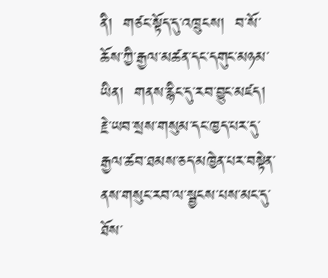ནི།  གཙང་སྟོད་དུ་འཁྲུངས།  བ་སོ་ཆོས་ཀྱི་རྒྱལ་མཚན་དང་དགུང་མཉམ་ཡིན།  གནས་རྙིང་དུ་རབ་བྱུང་མཛད།   རྗེ་ཡབ་སྲས་གསུམ་དང་ཁྱད་པར་དུ་རྒྱལ་ཚབ་ཐམས་ཅད་མཁྱེན་པར་བསྟེན་ནས་གསུང་རབ་ལ་སྦྱངས་པས་མང་དུ་ཐོས་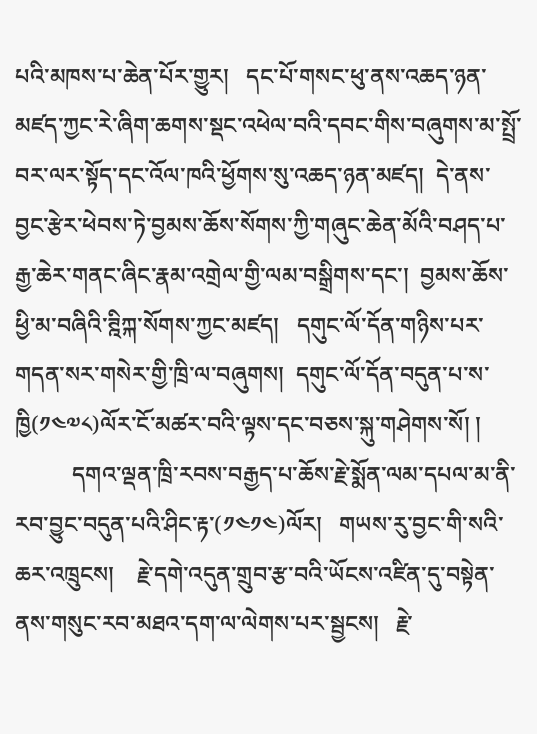པའི་མཁས་པ་ཆེན་པོར་གྱུར།   དང་པོ་གསང་ཕུ་ནས་འཆད་ཉན་མཛད་ཀྱང་རེ་ཞིག་ཆགས་སྡང་འཕེལ་བའི་དབང་གིས་བཞུགས་མ་སྤྲོ་བར་ལར་སྟོད་དང་འོལ་ཁའི་ཕྱོགས་སུ་འཆད་ཉན་མཛད།  དེ་ནས་བྱང་རྩེར་ཕེབས་ཏེ་བྱམས་ཆོས་སོགས་ཀྱི་གཞུང་ཆེན་མོའི་བཤད་པ་རྒྱ་ཆེར་གནང་ཞིང་རྣམ་འགྲེལ་གྱི་ལམ་བསྒྲིགས་དང་།  བྱམས་ཆོས་ཕྱི་མ་བཞིའི་ཊྰིཀྐ་སོགས་ཀྱང་མཛད།   དགུང་ལོ་དོན་གཉིས་པར་གདན་སར་གསེར་གྱི་ཁྲི་ལ་བཞུགས།  དགུང་ལོ་དོན་བདུན་པ་ས་ཁྱི(༡༤༧༨)ལོར་ངོ་མཚར་བའི་ལྟས་དང་བཅས་སྐུ་གཤེགས་སོ། །
          དགའ་ལྡན་ཁྲི་རབས་བརྒྱད་པ་ཆོས་རྗེ་སྨོན་ལམ་དཔལ་མ་ནི་རབ་བྱུང་བདུན་པའི་ཤིང་རྟ་(༡༤༡༤)ལོར།   གཡས་རུ་བྱང་གི་སའི་ཆར་འཁྲུངས།    རྗེ་དགེ་འདུན་གྲུབ་རྩ་བའི་ཡོངས་འཛིན་དུ་བསྟེན་ནས་གསུང་རབ་མཐའ་དག་ལ་ལེགས་པར་སྦྱངས།   རྗེ་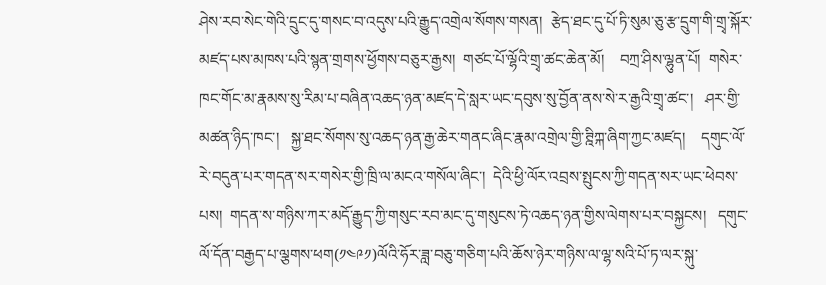ཤེས་རབ་སེང་གེའི་དྲུང་དུ་གསང་བ་འདུས་པའི་རྒྱུད་འགྲེལ་སོགས་གསན།  རྩེད་ཐང་དུ་པོ་ཏི་སུམ་ཅུ་རྩ་དྲུག་གི་གྲྭ་སྐོར་མཛད་པས་མཁས་པའི་སྙན་གྲགས་ཕྱོགས་བཅུར་རྒྱས།  གཙང་པོ་ལྷོའི་གྲྭ་ཚང་ཆེན་མོ།    བཀྲ་ཤིས་ལྷུན་པོ།  གསེར་ཁང་གོང་མ་རྣམས་སུ་རིམ་པ་བཞིན་འཆད་ཉན་མཛད་དེ་སླར་ཡང་དབུས་སུ་བྱོན་ནས་སེ་ར་རྒྱའི་གྲྭ་ཚང་།   ཤར་གྱི་མཚན་ཉིད་ཁང་།   སྐྱ་ཐང་སོགས་སུ་འཆད་ཉན་རྒྱ་ཆེར་གནང་ཞིང་རྣམ་འགྲེལ་གྱི་ཊྰིཀྐ་ཞིག་ཀྱང་མཛད།    དགུང་ལོ་རེ་བདུན་པར་གདན་སར་གསེར་གྱི་ཁྲི་ལ་མངའ་གསོལ་ཞིང་།  དེའི་ཕྱི་ལོར་འབྲས་སྤུངས་ཀྱི་གདན་སར་ཡང་ཕེབས་པས།  གདན་ས་གཉིས་ཀར་མདོ་རྒྱུད་ཀྱི་གསུང་རབ་མང་དུ་གསུངས་ཏེ་འཆད་ཉན་གྱིས་ལེགས་པར་བསྐྱངས།   དགུང་ལོ་དོན་བརྒྱད་པ་ལྕགས་ཕག(༡༤༩༡)ལོའི་ཧོར་ཟླ་བཅུ་གཅིག་པའི་ཆོས་ཉེར་གཉིས་ལ་ལྷ་སའི་པོ་ཏ་ལར་སྐུ་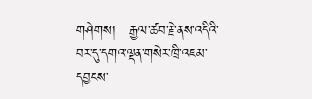གཤེགས།   རྒྱལ་ཚབ་རྗེ་ནས་འདིའི་བར་དུ་དགའ་ལྡན་གསེར་ཁྲི་འཇམ་དབྱངས་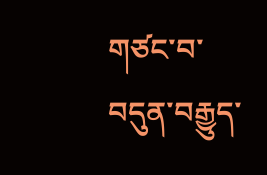གཙང་བ་བདུན་བརྒྱུད་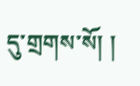དུ་གྲགས་སོ། །